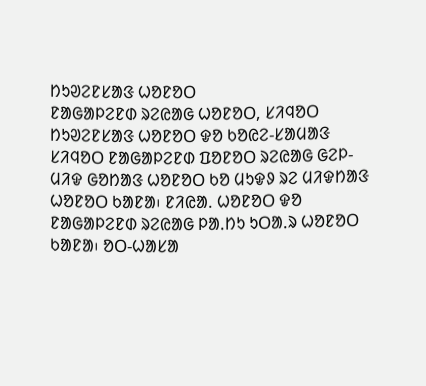ᱴᱩᱣᱮᱱᱥᱟᱝ ᱦᱚᱱᱚᱛ
ᱱᱟᱜᱟᱞᱮᱱᱰ ᱨᱮᱭᱟᱜ ᱦᱚᱱᱚᱛ, ᱥᱤᱧᱚᱛ
ᱴᱩᱣᱮᱱᱥᱟᱝ ᱦᱚᱱᱚᱛ ᱫᱚ ᱠᱚᱭᱮ-ᱥᱟᱢᱟᱝ ᱥᱤᱧᱚᱛ ᱱᱟᱜᱟᱞᱮᱱᱰ ᱯᱚᱱᱚᱛ ᱨᱮᱭᱟᱜ ᱜᱮᱞ-ᱢᱤᱫ ᱜᱚᱴᱟᱝ ᱦᱚᱱᱚᱛ ᱠᱚ ᱢᱩᱫᱽ ᱨᱮ ᱢᱤᱫᱴᱟᱝ ᱦᱚᱱᱚᱛ ᱠᱟᱱᱟ᱾ ᱱᱤᱭᱟ. ᱦᱚᱱᱚᱛ ᱫᱚ ᱱᱟᱜᱟᱞᱮᱱᱰ ᱨᱮᱭᱟᱜ ᱞᱟᱹᱴᱩ ᱩᱛᱟᱹᱨ ᱦᱚᱱᱚᱛ ᱠᱟᱱᱟ᱾ ᱚᱛ-ᱦᱟᱥᱟ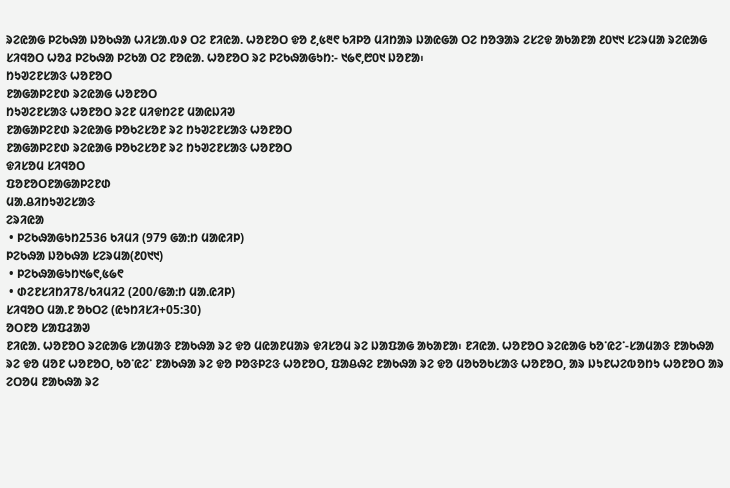ᱨᱮᱭᱟᱜ ᱞᱮᱠᱷᱟ ᱡᱚᱠᱷᱟ ᱦᱤᱥᱟ.ᱵᱽ ᱛᱮ ᱱᱤᱭᱟ. ᱦᱚᱱᱚᱛ ᱫᱚ ᱒,᱕᱓᱖ ᱠᱤᱞᱚ ᱢᱤᱴᱟᱨ ᱡᱟᱭᱜᱟ ᱛᱮ ᱴᱚᱳᱟᱨ ᱮᱥᱮᱫ ᱟᱠᱟᱱᱟ ᱒᱐᱑᱑ ᱥᱮᱨᱢᱟ ᱨᱮᱭᱟᱜ ᱥᱤᱧᱚᱛ ᱦᱚᱲ ᱞᱮᱠᱷᱟ ᱞᱮᱠᱟ ᱛᱮ ᱱᱚᱭᱟ. ᱦᱚᱱᱚᱛ ᱨᱮ ᱞᱮᱠᱷᱟᱜᱩᱴ:- ᱑᱙᱖,᱘᱐᱑ ᱡᱚᱱᱟ᱾
ᱴᱩᱣᱮᱱᱥᱟᱝ ᱦᱚᱱᱚᱛ
ᱱᱟᱜᱟᱞᱮᱱᱰ ᱨᱮᱭᱟᱜ ᱦᱚᱱᱚᱛ
ᱴᱩᱣᱮᱱᱥᱟᱝ ᱦᱚᱱᱚᱛ ᱨᱮᱱ ᱢᱤᱫᱴᱮᱱ ᱢᱟᱭᱡᱤᱣ
ᱱᱟᱜᱟᱞᱮᱱᱰ ᱨᱮᱭᱟᱜ ᱞᱚᱠᱮᱥᱚᱱ ᱨᱮ ᱴᱩᱣᱮᱱᱥᱟᱝ ᱦᱚᱱᱚᱛ
ᱱᱟᱜᱟᱞᱮᱱᱰ ᱨᱮᱭᱟᱜ ᱞᱚᱠᱮᱥᱚᱱ ᱨᱮ ᱴᱩᱣᱮᱱᱥᱟᱝ ᱦᱚᱱᱚᱛ
ᱫᱤᱥᱚᱢ ᱥᱤᱧᱚᱛ
ᱯᱚᱱᱚᱛᱱᱟᱜᱟᱞᱮᱱᱰ
ᱢᱟᱹᱪᱤᱴᱩᱣᱮᱥᱟᱝ
ᱮᱨᱤᱭᱟ
 • ᱞᱮᱠᱷᱟᱜᱩᱴ2536 ᱠᱤᱢᱤ (979 ᱜᱟᱺᱴ ᱢᱟᱭᱤᱞ)
ᱞᱮᱠᱷᱟ ᱡᱚᱠᱷᱟ ᱥᱮᱨᱢᱟ(᱒᱐᱑᱑)
 • ᱞᱮᱠᱷᱟᱜᱩᱴ᱑᱙᱖,᱕᱙᱖
 • ᱰᱮᱱᱥᱤᱴᱤ78/ᱠᱤᱢᱤ2 (200/ᱜᱟᱺᱴ ᱢᱟᱹᱭᱤᱞ)
ᱥᱤᱧᱚᱛ ᱢᱟᱹᱱ ᱚᱠᱛᱮ (ᱭᱩᱴᱤᱥᱤ+05:30)
ᱚᱛᱱᱚ ᱥᱟᱯᱲᱟᱣ
ᱱᱤᱭᱟᱹ ᱦᱚᱱᱚᱛ ᱨᱮᱭᱟᱜ ᱥᱟᱢᱟᱝ ᱱᱟᱠᱷᱟ ᱨᱮ ᱫᱚ ᱢᱭᱟᱱᱢᱟᱨ ᱫᱤᱥᱚᱢ ᱨᱮ ᱡᱟᱯᱟᱜ ᱟᱠᱟᱱᱟ᱾ ᱱᱤᱭᱟᱹ ᱦᱚᱱᱚᱛ ᱨᱮᱭᱟᱜ ᱠᱚᱸᱭᱮᱸ-ᱥᱟᱢᱟᱝ ᱱᱟᱠᱷᱟ ᱨᱮ ᱫᱚ ᱢᱚᱱ ᱦᱚᱱᱚᱛ, ᱠᱚᱸᱭᱮᱸ ᱱᱟᱠᱷᱟ ᱨᱮ ᱫᱚ ᱞᱚᱝᱞᱮᱝ ᱦᱚᱱᱚᱛ, ᱯᱟᱪᱷᱮ ᱱᱟᱠᱷᱟ ᱨᱮ ᱫᱚ ᱢᱚᱠᱚᱠᱥᱟᱝ ᱦᱚᱱᱚᱛ, ᱟᱨ ᱡᱩᱱᱦᱮᱵᱚᱴᱩ ᱦᱚᱱᱚᱛ ᱟᱨ ᱮᱛᱚᱢ ᱱᱟᱠᱷᱟ ᱨᱮ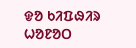ᱫᱚ ᱠᱤᱯᱷᱤᱨ ᱦᱚᱱᱚᱛ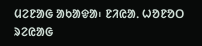ᱢᱮᱱᱟᱜ ᱟᱠᱟᱫᱟ᱾ ᱱᱤᱭᱟᱹ ᱦᱚᱱᱚᱛ ᱨᱮᱭᱟᱜ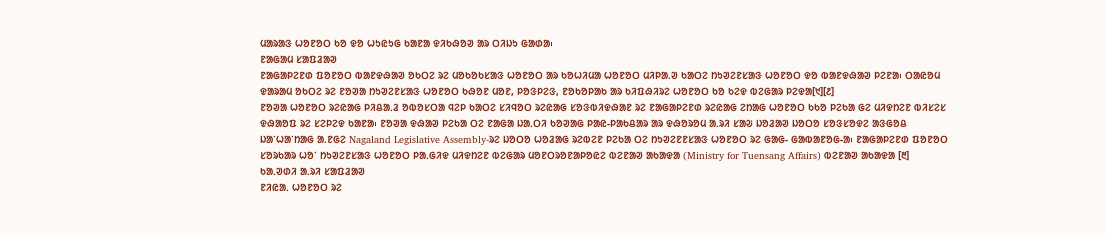ᱢᱟᱨᱟᱝ ᱦᱚᱱᱚᱛ ᱠᱚ ᱫᱚ ᱦᱩᱭᱩᱜ ᱠᱟᱱᱟ ᱫᱤᱠᱷᱚᱣ ᱟᱨ ᱛᱤᱡᱩ ᱜᱟᱰᱟ᱾
ᱱᱟᱜᱟᱢ ᱥᱟᱯᱲᱟᱣ
ᱱᱟᱜᱟᱞᱮᱱᱰ ᱯᱚᱱᱚᱛ ᱵᱟᱱᱫᱷᱟᱣ ᱚᱠᱛᱮ ᱨᱮ ᱢᱚᱠᱚᱠᱥᱟᱝ ᱦᱚᱱᱚᱛ ᱟᱨ ᱠᱚᱦᱤᱢᱟ ᱦᱚᱱᱚᱛ ᱢᱤᱞᱟᱹᱣ ᱠᱟᱛᱮ ᱴᱩᱣᱮᱱᱥᱟᱝ ᱦᱚᱱᱚᱛ ᱫᱚ ᱵᱟᱱᱫᱷᱟᱣ ᱞᱮᱱᱟ᱾ ᱛᱟᱭᱚᱢ ᱫᱟᱨᱟᱢ ᱚᱠᱛᱮ ᱨᱮ ᱱᱚᱣᱟ ᱴᱩᱣᱮᱱᱥᱟᱝ ᱦᱚᱱᱚᱛ ᱠᱷᱚᱱ ᱢᱚᱱ, ᱞᱚᱝᱞᱮᱝ, ᱱᱚᱠᱚᱞᱟᱠ ᱟᱨ ᱠᱤᱯᱷᱤᱨᱮ ᱦᱚᱱᱚᱛ ᱠᱚ ᱠᱮᱫ ᱵᱮᱜᱟᱨ ᱞᱮᱫᱟ[᱑][᱒]
ᱱᱚᱣᱟ ᱦᱚᱱᱚᱛ ᱨᱮᱭᱟᱜ ᱞᱤᱪᱟᱹᱲ ᱚᱵᱚᱥᱛᱟ ᱧᱮᱞ ᱠᱟᱛᱮ ᱥᱤᱧᱚᱛ ᱨᱮᱭᱟᱜ ᱥᱚᱝᱵᱤᱫᱷᱟᱱ ᱨᱮ ᱱᱟᱜᱟᱞᱮᱱᱰ ᱨᱮᱭᱟᱜ ᱮᱴᱟᱜ ᱦᱚᱱᱚᱛ ᱠᱠᱚ ᱞᱮᱠᱟ ᱜᱮ ᱢᱤᱫᱴᱮᱱ ᱵᱤᱥᱮᱥ ᱫᱷᱟᱚᱯ ᱨᱮ ᱥᱮᱞᱮᱫ ᱠᱟᱱᱟ᱾ ᱱᱚᱣᱟ ᱫᱷᱟᱣ ᱞᱮᱠᱟ ᱛᱮ ᱱᱟᱜᱟ ᱡᱟᱹᱛᱤ ᱠᱚᱣᱟᱜ ᱞᱟᱭ-ᱞᱟᱠᱪᱟᱨ ᱟᱨ ᱫᱷᱚᱨᱚᱢ ᱟᱹᱨᱤ ᱥᱟᱶ ᱡᱚᱲᱟᱣ ᱡᱚᱛᱚ ᱥᱚᱝᱥᱚᱫᱮ ᱟᱝᱜᱚᱪ ᱡᱟᱸᱦᱟᱸᱴᱟᱜ ᱟᱹᱱᱜᱮ Nagaland Legislative Assembly-ᱨᱮ ᱡᱚᱛᱚ ᱦᱚᱲᱟᱜ ᱨᱮᱵᱮᱱ ᱞᱮᱠᱟ ᱛᱮ ᱴᱩᱣᱮᱱᱱᱥᱟᱝ ᱦᱚᱱᱚᱛ ᱨᱮ ᱜᱟᱜ- ᱜᱟᱵᱟᱱᱚᱜ-ᱟ᱾ ᱱᱟᱜᱟᱞᱮᱱᱰ ᱯᱚᱱᱚᱛ ᱥᱚᱨᱠᱟᱨ ᱦᱚᱸ ᱴᱩᱣᱮᱱᱥᱟᱝ ᱦᱚᱱᱚᱛ ᱞᱟᱹᱜᱤᱫ ᱢᱤᱫᱴᱮᱱ ᱵᱮᱜᱟᱨ ᱢᱚᱱᱛᱨᱚᱱᱟᱞᱚᱭᱮ ᱵᱮᱱᱟᱣ ᱟᱠᱟᱫᱟ (Ministry for Tuensang Affairs) ᱵᱮᱱᱟᱣ ᱟᱠᱟᱫᱟ [᱓]
ᱠᱟᱹᱣᱰᱤ ᱟᱹᱨᱤ ᱥᱟᱯᱲᱟᱣ
ᱱᱤᱭᱟᱹ ᱦᱚᱱᱚᱛ ᱨᱮ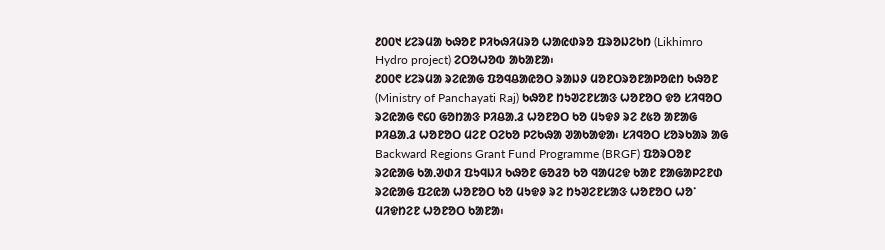᱒᱐᱐᱑ ᱥᱮᱨᱢᱟ ᱠᱷᱚᱱ ᱞᱤᱠᱷᱤᱢᱨᱚ ᱦᱟᱭᱰᱨᱚ ᱯᱨᱚᱡᱮᱠᱴ (Likhimro Hydro project) ᱮᱛᱚᱦᱚᱵ ᱟᱠᱟᱱᱟ᱾
᱒᱐᱐᱖ ᱥᱮᱨᱢᱟ ᱨᱮᱭᱟᱜ ᱯᱚᱧᱪᱟᱭᱚᱛ ᱨᱟᱡᱽ ᱢᱚᱱᱛᱨᱚᱱᱟᱞᱚᱭᱴ ᱠᱷᱚᱱ (Ministry of Panchayati Raj) ᱠᱷᱚᱱ ᱴᱩᱣᱮᱱᱥᱟᱝ ᱦᱚᱱᱚᱛ ᱫᱚ ᱥᱤᱧᱚᱛ ᱨᱮᱭᱟᱜ ᱖᱔᱐ ᱜᱚᱴᱟᱝ ᱞᱤᱪᱟᱹᱲ ᱦᱚᱱᱚᱛ ᱠᱚ ᱢᱩᱫᱽ ᱨᱮ ᱒᱕ᱚ ᱟᱱᱟᱜ ᱞᱤᱪᱟᱹᱲ ᱦᱚᱱᱚᱛ ᱢᱮᱱ ᱛᱮᱠᱚ ᱞᱮᱠᱷᱟ ᱣᱟᱠᱟᱫᱟ᱾ ᱥᱤᱧᱚᱛ ᱥᱚᱨᱠᱟᱨ ᱟᱜ Backward Regions Grant Fund Programme (BRGF) ᱯᱚᱨᱛᱚᱱ ᱨᱮᱭᱟᱜ ᱠᱟᱹᱣᱰᱤ ᱯᱩᱧᱡᱤ ᱠᱷᱚᱱ ᱜᱚᱲᱚ ᱠᱚ ᱧᱟᱢᱮᱫ ᱠᱟᱱ ᱱᱟᱜᱟᱞᱮᱱᱰ ᱨᱮᱭᱟᱜ ᱯᱮᱭᱟ ᱦᱚᱱᱚᱛ ᱠᱚ ᱢᱩᱫᱽ ᱨᱮ ᱴᱩᱣᱮᱱᱥᱟᱝ ᱦᱚᱱᱚᱛ ᱦᱚᱸ ᱢᱤᱫᱴᱮᱱ ᱦᱚᱱᱚᱛ ᱠᱟᱱᱟ᱾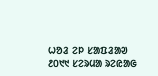ᱦᱚᱲ ᱮᱞ ᱥᱟᱯᱲᱟᱣ
᱒᱐᱑᱑ ᱥᱮᱨᱢᱟ ᱨᱮᱭᱟᱜ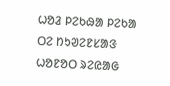ᱦᱚᱲ ᱞᱮᱠᱷᱟ ᱞᱮᱠᱟ ᱛᱮ ᱴᱩᱣᱮᱱᱥᱟᱝ ᱦᱚᱱᱚᱛ ᱨᱮᱭᱟᱜ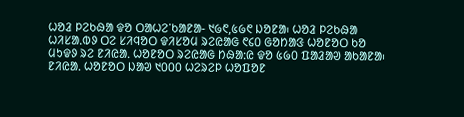ᱦᱚᱲ ᱞᱮᱠᱷᱟ ᱫᱚ ᱛᱟᱦᱮᱸᱠᱟᱱᱟ- ᱑᱙᱖,᱕᱙᱖ ᱡᱚᱱᱟ᱾ ᱦᱚᱲ ᱞᱮᱠᱷᱟ ᱦᱤᱥᱟᱹᱵᱽ ᱛᱮ ᱥᱤᱧᱚᱛ ᱫᱤᱥᱚᱢ ᱨᱮᱭᱟᱜ ᱖᱔᱐ ᱜᱚᱴᱟᱝ ᱦᱚᱱᱚᱛ ᱠᱚ ᱢᱩᱫᱽ ᱨᱮ ᱱᱤᱭᱟᱹ ᱦᱚᱱᱚᱛ ᱨᱮᱭᱟᱜ ᱴᱷᱟᱺᱭ ᱫᱚ ᱕᱙᱐ ᱯᱟᱲᱟᱣ ᱟᱠᱟᱱᱟ᱾ ᱱᱤᱭᱟᱹ ᱦᱚᱱᱚᱛ ᱡᱟᱣ ᱑᱐᱐᱐ ᱦᱮᱨᱮᱞ ᱦᱚᱯᱚᱱ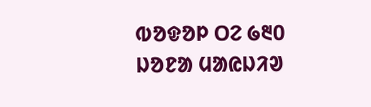ᱵᱚᱫᱚᱞ ᱛᱮ ᱙᱓᱐ ᱡᱚᱱᱟ ᱢᱟᱭᱡᱤᱣ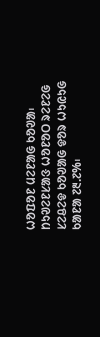ᱦᱚᱯᱚᱱ ᱢᱮᱱᱟᱜ ᱠᱚᱣᱟ᱾ ᱴᱩᱣᱮᱱᱥᱟᱝ ᱦᱚᱱᱚᱛ ᱨᱮᱱᱮᱜ ᱥᱮᱪᱮᱫ ᱠᱚᱣᱟᱜ ᱫᱚᱨ ᱦᱩᱭᱩᱜ ᱠᱟᱱᱟ ᱗᱓.᱗%᱾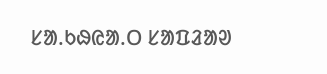ᱥᱟ.ᱠᱷᱭᱟ.ᱛ ᱥᱟᱯᱲᱟᱣ